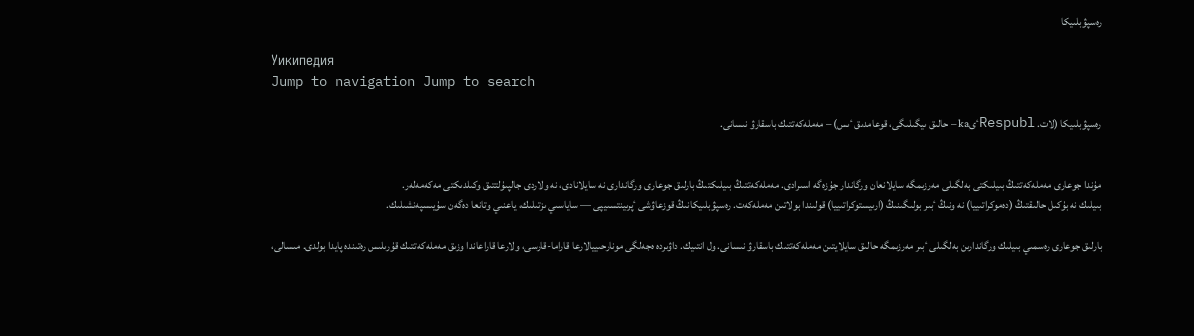رەسپۋبلىيكا

Уикипедия
Jump to navigation Jump to search

رەسپۋبلىيكا (لات. Respublٴىka – حالىق ىيگىلىگى، قوعامدىق ٴىس) – مەملەكەتتىك باسقارۋ نىسانى.


مۇندا جوعارى مەملەكەتتىڭ بىيلىكتى بەلگىلى مەرزىمگە سايلانعان ورگاندار جۇزەگە اسىرادى. مەملەكەتتىڭ بىيلىكتىڭ بارلىق جوعارى ورگاندارى نە سايلانادى، نە ولاردى جالپىۇلتتىق وكىلدىكتى مەكەمەلەر.
بىيلىك نە بۇكىل حالىقتىڭ (دەموكراتىييا) نە ونىڭ ٴبىر بولىگىنىڭ (ارىيستوكراتىييا) قولىندا بولاتىن مەملەكەت. رەسپۋبلىيكانىڭ قوزعاۋشى ٴپرىينتسىيپى — ساياسىي ىزتىلىك، ياعنىي وتانعا دەگەن سۇيىسپەنشىلىك.

بارلىق جوعارى رەسمىي بىيلىك ورگاندارىن بەلگىلى ٴبىر مەرزىمگە حالىق سايلايتىن مەملەكەتتىك باسقارۋ نىسانى. ول انتىيك. داۋىردە ەجەلگى مونارحىييالارعا قاراما-قارسى، ولارعا قاراعاندا وزىق مەملەكەتتىك قۇرىلىس رەتىندە پايدا بولدى. مىسالى،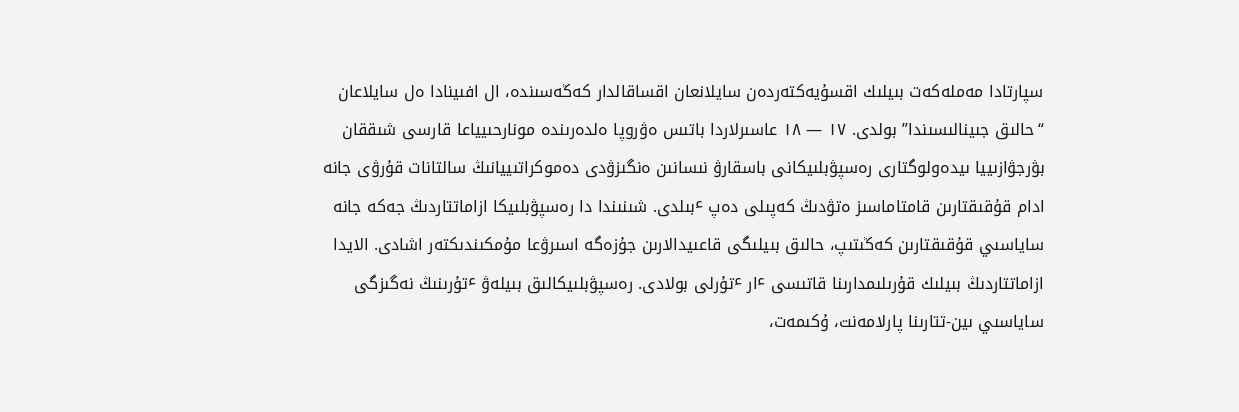سپارتادا مەملەكەت بىيلىك اقسۇيەكتەردەن سايلانعان اقساقالدار كەڭەسىندە، ال افىينادا ەل سايلاعان “حالىق جىينالىسىندا” بولدى. ۱۷ — ۱۸ عاسىرلاردا باتىس ەۋروپا ەلدەرىندە مونارحىيياعا قارسى شىققان بۋرجۋازىييا ىيدەولوگتارى رەسپۋبلىيكانى باسقارۋ نىسانىن ەنگىزۋدى دەموكراتىييانىڭ سالتانات قۇرۋى جانە ادام قۇقىقتارىن قامتاماسىز ەتۋدىڭ كەپىلى دەپ ٴبىلدى. شىنىندا دا رەسپۋبلىيكا ازاماتتاردىڭ جەكە جانە ساياسىي قۇقىقتارىن كەڭىتىپ، حالىق بىيلىگى قاعىيدالارىن جۇزەگە اسىرۋعا مۇمكىندىكتەر اشادى. الايدا ازاماتتاردىڭ بىيلىك قۇرىلىمدارىنا قاتىسى ٴار ٴتۇرلى بولادى. رەسپۋبلىيكالىق بىيلەۋ ٴتۇرىنىڭ نەگىزگى ساياسىي ىين-تتارىنا پارلامەنت، ۇكىمەت،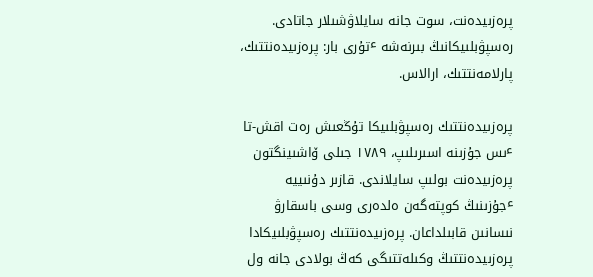پرەزىيدەنت، سوت جانە سايلاۋشىلار جاتادى. رەسپۋبلىيكانىڭ بىرنەشە ٴتۇرى بار: پرەزىيدەنتتىك، پارلامەنتتىك، ارالاس.

پرەزىيدەنتتىك رەسپۋبلىيكا تۇڭعىش رەت اقش-تا ٴىس جۇزىنە اسىرىلىپ، ۱۷۸۹ جىلى ۆاشىينگتون پرەزىيدەنت بولىپ سايلاندى. قازىر دۇنىييە ٴجۇزىنىڭ كوپتەگەن ەلدەرى وسى باسقارۋ نىسانىن قابىلداعان. پرەزىيدەنتتىك رەسپۋبلىيكادا پرەزىيدەنتتىڭ وكىلەتتىگى كەڭ بولادى جانە ول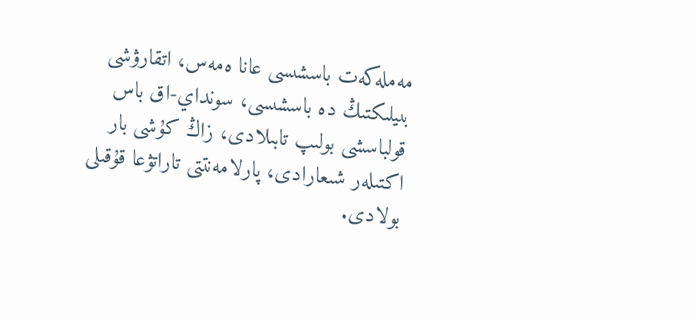مەملەكەت باسشىسى عانا ەمەس، اتقارۋشى بىيلىكتىڭ دە باسشىسى، سونداي-اق باس قولباسشى بولىپ تابىلادى، زاڭ كۇشى بار اكتىلەر شىعارادى، پارلامەنتتى تاراتۋعا قۇقىلى بولادى.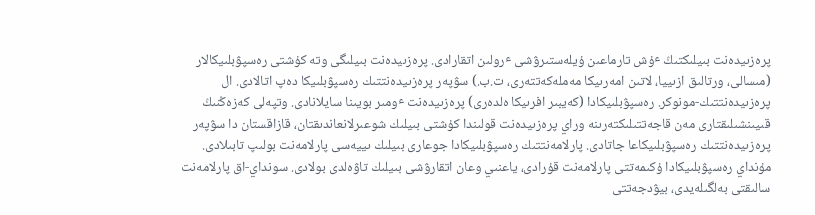پرەزىيدەنت بىيلىكتىڭ ٴۇش تارماعىن ۇيلەستىرۋشى ٴرولىن اتقارادى. پرەزىيدەنت بىيلىگى وتە كۇشتى رەسپۋبلىيكالار (مىسالى، ورتالىق ازىييا، لاتىن امەرىيكا مەملەكەتتەرى، ت.ب.) سۋپەر پرەزىيدەنتتىك رەسپۋبلىيكا دەپ اتالادى. ال پرەزىيدەنتتىك-مونوكر. رەسپۋبلىيكادا (كەيبىر افرىيكا ەلدەرى) پرەزىيدەنت ٴومىر بويىنا سايلانادى. وتپەلى كەزەڭنىڭ قىيىنشىلىقتارى مەن قاجەتتىلىكتەرىنە وراي پرەزىيدەنت قولىندا كۇشتى بىيلىك شوعىرلانعاندىقتان، قازاقستان دا سۋپەر پرەزىيدەنتتىك رەسپۋبلىيكاعا جاتادى. پارلامەنتتىك رەسپۋبلىيكادا جوعارى بىيلىك ىييەسى پارلامەنت بولىپ تابىلادى. مۇنداي رەسپۋبلىيكادا ۇكىمەتتى پارلامەنت قۇرادى، ياعنىي وعان اتقارۋشى بىيلىك تاۋەلدى بولادى. سونداي-اق پارلامەنت سالىقتى بەلگىلەيدى، بيۋدجەتتى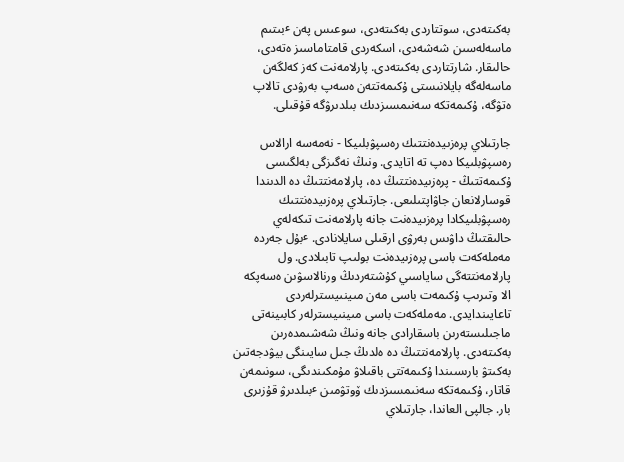بەكىتەدى، سوتتاردى بەكىتەدى، سوعىس پەن ٴبىتىم ماسەلەسىن شەشەدى، اسكەردى قامتاماسىز ەتەدى، حالىقار. شارتتاردى بەكىتەدى. پارلامەنت كەز كەلگەن ماسەلەگە بايلانىستى ۇكىمەتتەن ەسەپ بەرۋدى تالاپ ەتۋگە، ۇكىمەتكە سەنىمسىزدىك بىلدىرۋگە قۇقىلى.

جارتىلاي پرەزىيدەنتتىك رەسپۋبلىيكا - نەمەسە ارالاس رەسپۋبلىيكا دەپ تە اتايدى. ونىڭ نەگىزگى بەلگىسى ۇكىمەتتىڭ - پرەزىيدەنتتىڭ دە، پارلامەنتتىڭ دە الدىندا قوسارلانعان جاۋاپتىلىعى. جارتىلاي پرەزىيدەنتتىك رەسپۋبلىيكادا پرەزىيدەنت جانە پارلامەنت تىكەلەي حالىقتىڭ داۋىس بەرۋى ارقىلى سايلانادى. ٴبۇل جەردە مەملەكەت باسى پرەزىيدەنت بولىپ تابىلادى. ول پارلامەنتتەگى ساياسىي كۇشتەردىڭ ورنالاسۋىن ەسەپكە الا وتىرىپ ۇكىمەت باسى مەن مىينىيسترلەردى تاعايىندايدى. مەملەكەت باسى مىينىيسترلەر كابىينەتى ماجىلىستەرىن باسقارادى جانە ونىڭ شەشىمدەرىن بەكىتەدى. پارلامەنتتىڭ دە ەلدىڭ جىل سايىنگى بيۋدجەتىن بەكىتۋ بارىسىندا ۇكىمەتتى باقىلاۋ مۇمكىندىگى، سونىمەن قاتار، ۇكىمەتكە سەنىمسىزدىك ۆوتۋمىن ٴبىلدىرۋ قۇزىرى بار. جالپى العاندا، جارتىلاي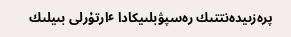پرەزىيدەنتتىك رەسپۋبلىيكادا ٴارتۇرلى بىيلىك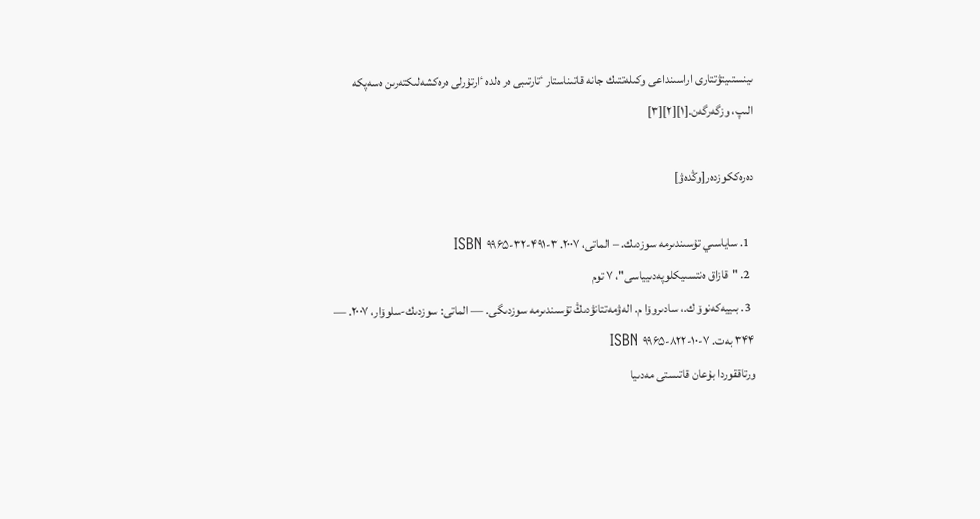ىينستىيتۋتتارى اراسىنداعى وكىلەتتىك جانە قاتىناستار ٴتارتىبى ەر ەلدە ٴارتۇرلى ەرەكشەلىكتەرىن ەسەپكە الىپ، وزگەرگەن.[۱][۲][۳]

دەرەككوزدەر[وڭدەۋ]

  1. ساياسىي تۇسىندىرمە سوزدىك. – الماتى، ۲۰۰۷. ISBN ۹۹۶۵-۳۲-۴۹۱-۳
  2. "قازاق ەنتسىيكلوپەدىيياسى"، ۷ توم
  3. بىييەكەنوۆ ك.، سادىروۆا م. الەۋمەتتانۋدىڭ تۇسىندىرمە سوزدىگى. — الماتى: سوزدىك-سلوۆار، ۲۰۰۷. — ۳۴۴ بەت. ISBN ۹۹۶۵-۸۲۲-۱۰-۷
ورتاققوردا بۇعان قاتىستى مەدىيا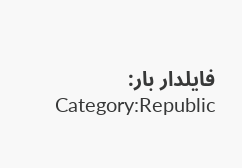فايلدار بار: Category:Republic